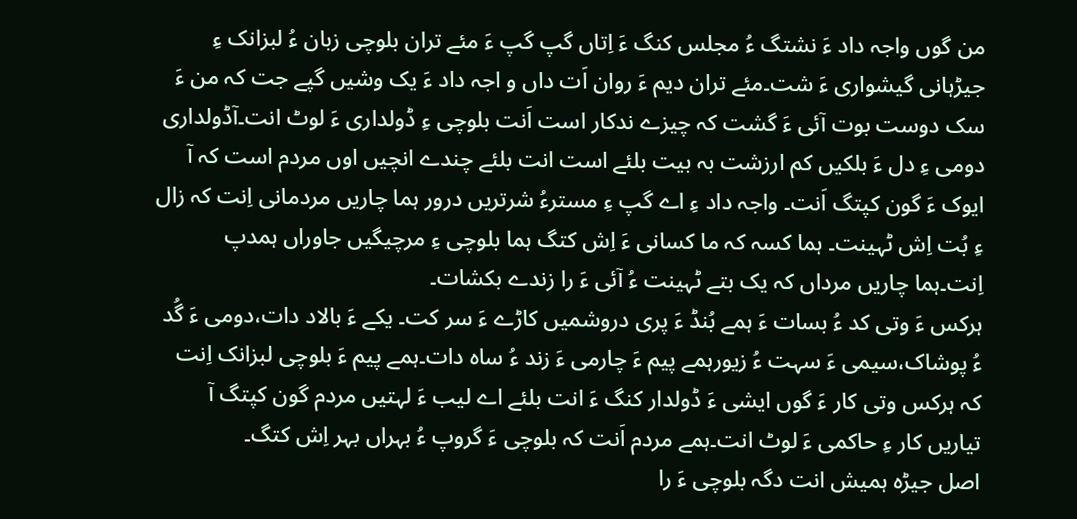من گوں واجہ داد ءَ نشتگ ءُ مجلس کنگ ءَ اِتاں گپ گپ ءَ مئے تران بلوچی زبان ءُ لبزانک ءِ جیڑہانی گیشواری ءَ شت۔مئے تران دیم ءَ روان اَت داں و اجہ داد ءَ یک وشیں گپے جت کہ من ءَ سک دوست بوت آئی ءَ گشت کہ چیزے ندکار است اَنت بلوچی ءِ ڈولداری ءَ لوٹ انت۔آڈولداری دومی ءِ دل ءَ بلکیں کم ارزشت بہ بیت بلئے است انت بلئے چندے انچیں اوں مردم است کہ آ ایوک ءَ گون کپتگ اَنت۔ واجہ داد ءِ اے گپ ءِ مسترءُ شرتریں درور ہما چاریں مردمانی اِنت کہ زال ءِ بُت اِش ٹہینت۔ ہما کسہ کہ ما کسانی ءَ اِش کتگ ہما بلوچی ءِ مرچیگیں جاوراں ہمدپ اِنت۔ہما چاریں مرداں کہ یک بتے ٹہینت ءُ آئی ءَ را زندے بکشات۔
ہرکس ءَ وتی کد ءُ بسات ءَ ہمے بُنڈ ءَ پری دروشمیں کاڑے ءَ سر کت۔ یکے ءَ بالاد دات،دومی ءَ گُد ءُ پوشاک،سیمی ءَ سہت ءُ زیورہمے پیم ءَ چارمی ءَ زند ءُ ساہ دات۔ہمے پیم ءَ بلوچی لبزانک اِنت کہ ہرکس وتی کار ءَ گوں ایشی ءَ ڈولدار کنگ ءَ انت بلئے اے لیب ءَ لہتیں مردم گون کپتگ آ تیاریں کار ءِ حاکمی ءَ لوٹ انت۔ہمے مردم اَنت کہ بلوچی ءَ گروپ ءُ بہراں بہر اِش کتگ۔
اصل جیڑہ ہمیش انت دگہ بلوچی ءَ را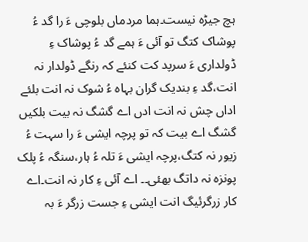ہچ جیڑہ نیست۔ہما مردماں بلوچی ءَ را گد ءُ پوشاک کتگ تو آئی ءَ ہمے گد ءُ پوشاک ءِ ڈولداری ءَ سرپد کت کنئے کہ رنگے ڈولدار نہ انت،گد ءِ بندیک گران بہاہ ءُ شوک نہ انت بلئے اداں چش نہ انت ادں اے گشگ نہ بیت بلکیں گشگ اے بیت کہ تو پرچہ ایشی ءَ را سہت ءُ زیور نہ کتگ،پرچہ ایشی ءَ تلہ ءُ ہار،سنگہ ءُ پلک پونزہ نہ داتگ بھئی۔۔ اے آئی ءِ کار نہ انت۔اے کار زرگرئیگ انت ایشی ءِ جست زرگر ءَ بہ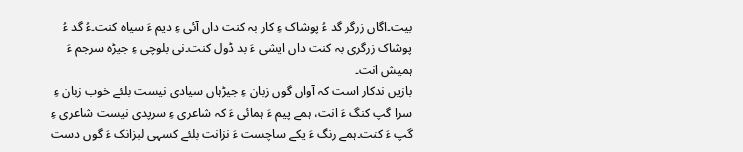بیت۔اگاں زرگر گد ءُ پوشاک ءِ کار بہ کنت داں آئی ءِ دیم ءَ سیاہ کنت۔ءُ گد ءُ پوشاک زرگری بہ کنت داں ایشی ءَ بد ڈول کنت۔نی بلوچی ءِ جیڑہ سرجم ءَ ہمیش انت۔
بازیں ندکار است کہ آواں گوں زبان ءِ جیڑہاں سیادی نیست بلئے خوب زبان ءِ سرا گپ کنگ ءَ انت، ہمے پیم ءَ ہمائی ءَ کہ شاعری ءِ سرپدی نیست شاعری ءِ گپ ءَ کنت۔ہمے رنگ ءَ یکے ساچست ءَ نزانت بلئے کسہی لبزانک ءَ گوں دست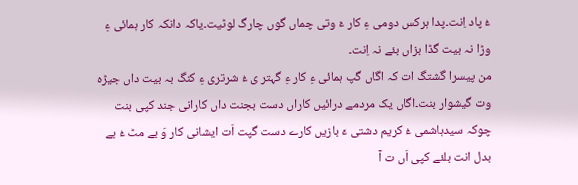ءُ پاد اِنت۔پدا ہرکس دومی ءِ کار ءَ وتی چماں گوں چارگ لوٹیت۔یاکہ دانکہ کار ہمائی ءِ وڑا نہ بیت گڈا بزاں بئے نہ اِنت۔
من پیسرا گشتگ ات کہ اگاں گپ ہمائی ءِ کار ءِ گہتر ی ءُ شرتری ءِ کنگ بہ بیت داں جیڑہ وت گیشوار بنت۔اگاں یک مردمے درائیں کاراں دست بجنت داں کارانی جند کپی بنت چوکہ سیدہاشمی ءُ کریم دشتی ءَ بازیں کارے دست گپت اَت ایشانی کار وَ بے مٹ ءُ بے بدل انت بلئے کپی اَں ت آ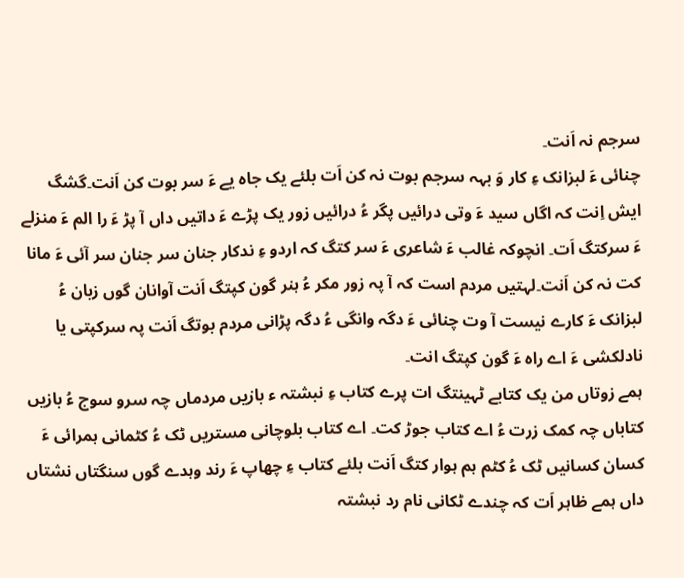سرجم نہ اَنت۔
چنائی ءَ لبزانک ءِ کار وَ بہہ سرجم بوت نہ کن اَت بلئے یک جاہ یے ءَ سر بوت کن اَنت۔گشگ ایش اِنت کہ اگاں سید ءَ وتی درائیں پگر ءُ درائیں زور یک پڑے ءَ داتیں داں آ پڑ ءَ را الم ءَ منزلے ءَ سرکتگ اَت۔ انچوکہ غالب ءَ شاعری ءَ سر کتگ کہ اردو ءِ ندکار جنان سر جنان سر آئی ءَ مانا کت نہ کن اَنت۔لہتیں مردم است کہ آ پہ زور مکر ءُ ہنر گون کپتگ اَنت آوانان گوں زبان ءُ لبزانک ءَ کارے نیست آ وت چنائی ءَ دگہ وانگی ءُ دگہ پڑانی مردم بوتگ اَنت پہ سرکپتی یا نادلکشی ءَ اے راہ ءَ گون کپتگ انت۔
ہمے زوتاں من یک کتابے ٹہینتگ ات پرے کتاب ءِ نبشتہ ء بازیں مردماں چہ سرو سوج ءُ بازیں کتاباں چہ کمک زرت ءُ اے کتاب جوڑ کت۔ اے کتاب بلوچانی مستریں ٹک ءُ کٹمانی ہمرائی ءَ کسان کسانیں ٹک ءُ کٹم ہم ہوار کتگ اَنت بلئے کتاب ءِ چھاپ ءَ رند وہدے گوں سنگتاں نشتاں داں ہمے ظاہر اَت کہ چندے ٹکانی نام رد نبشتہ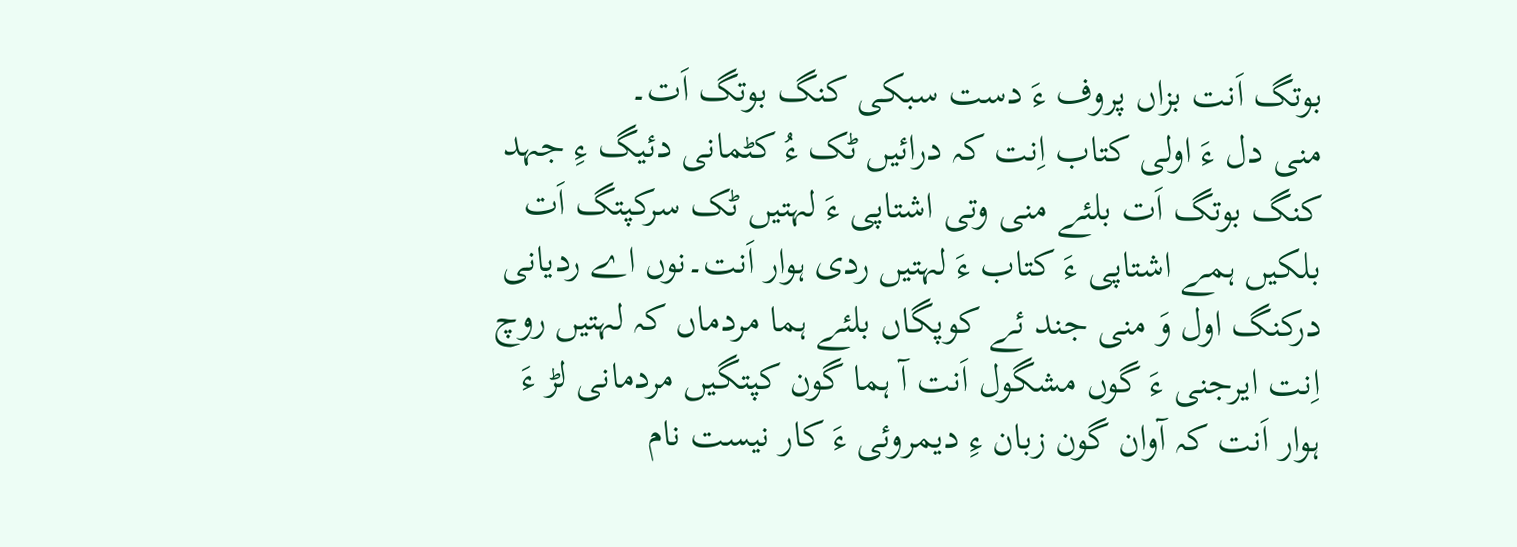بوتگ اَنت بزاں پروف ءَ دست سبکی کنگ بوتگ اَت۔
منی دل ءَ اولی کتاب اِنت کہ درائیں ٹک ءُ کٹمانی دئیگ ءِ جہد کنگ بوتگ اَت بلئے منی وتی اشتاپی ءَ لہتیں ٹک سرکپتگ اَت بلکیں ہمے اشتاپی ءَ کتاب ءَ لہتیں ردی ہوار اَنت۔نوں اے ردیانی درکنگ اول وَ منی جند ئے کوپگاں بلئے ہما مردماں کہ لہتیں روچ اِنت ایرجنی ءَ گوں مشگول اَنت آ ہما گون کپتگیں مردمانی لڑ ءَ ہوار اَنت کہ آوان گون زبان ءِ دیمروئی ءَ کار نیست نام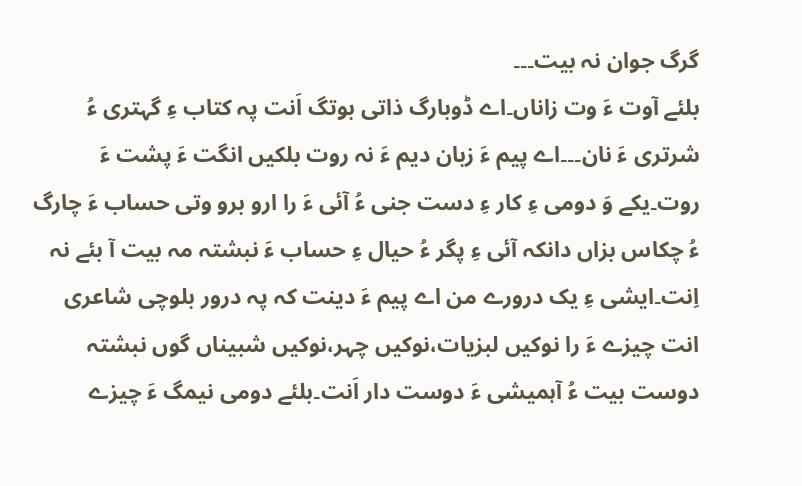گرگ جوان نہ بیت۔۔۔
بلئے آوت ءَ وت زاناں۔اے ڈوبارگ ذاتی بوتگ اَنت پہ کتاب ءِ گہتری ءُ شرتری ءَ نان۔۔۔اے پیم ءَ زبان دیم ءَ نہ روت بلکیں انگت ءَ پشت ءَ روت۔یکے وَ دومی ءِ کار ءِ دست جنی ءُ آئی ءَ را ارو برو وتی حساب ءَ چارگ ءُ چکاس بزاں دانکہ آئی ءِ پگر ءُ حیال ءِ حساب ءَ نبشتہ مہ بیت آ بئے نہ اِنت۔ایشی ءِ یک درورے من اے پیم ءَ دینت کہ پہ درور بلوچی شاعری انت چیزے ءَ را نوکیں لبزیات،نوکیں چہر،نوکیں شبیناں گوں نبشتہ دوست بیت ءُ آہمیشی ءَ دوست دار اَنت۔بلئے دومی نیمگ ءَ چیزے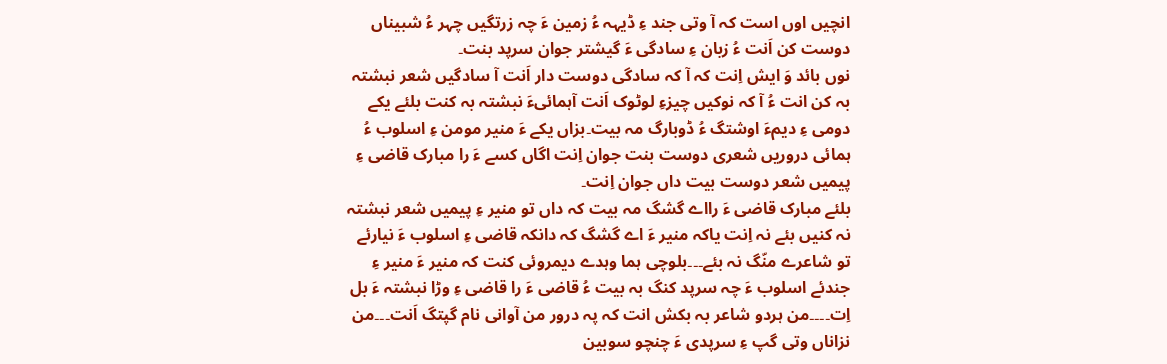انچیں اوں است کہ آ وتی جند ءِ ڈیہہ ءُ زمین ءَ چہ زرتگیں چہر ءُ شبیناں دوست کن اَنت ءُ زبان ءِ سادگی ءَ گیشتر جوان سرپد بنت۔
نوں بائد وَ ایش اِنت کہ آ کہ سادگی دوست دار اَنت آ سادگیں شعر نبشتہ بہ کن انت ءُ آ کہ نوکیں چیزءِ لوٹوک اَنت آہمائیءَ نبشتہ بہ کنت بلئے یکے دومی ءِ دیمءَ اوشتگ ءُ ڈوبارگ مہ بیت۔بزاں یکے ءَ منیر مومن ءِ اسلوب ءُ ہمائی دروریں شعری دوست بنت جوان اِنت اگاں کسے ءَ را مبارک قاضی ءِ پیمیں شعر دوست بیت داں جوان اِنت۔
بلئے مبارک قاضی ءَ رااے گشگ مہ بیت کہ داں تو منیر ءِ پیمیں شعر نبشتہ نہ کنیں بئے نہ اِنت یاکہ منیر ءَ اے گشگ کہ دانکہ قاضی ءِ اسلوب ءَ نیارئے تو شاعرے منّگ نہ بئے۔۔۔بلوچی ہما وہدے دیمروئی کنت کہ منیر ءَ منیر ءِ جندئے اسلوب ءَ چہ سرپد کنگ بہ بیت ءُ قاضی ءَ را قاضی ءِ وڑا نبشتہ ءَ بل اِت۔۔۔۔من ہردو شاعر بہ بکش انت کہ پہ درور من آوانی نام گپتگ اَنت۔۔۔من نزاناں وتی گپ ءِ سرپدی ءَ چنچو سوبین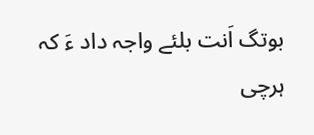بوتگ اَنت بلئے واجہ داد ءَ کہ ہرچی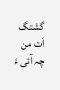گشتگ اَت من چہ آئی ءَ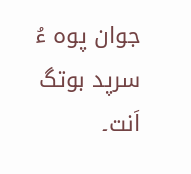جوان پوہ ءُ سرپد بوتگ اَنت۔